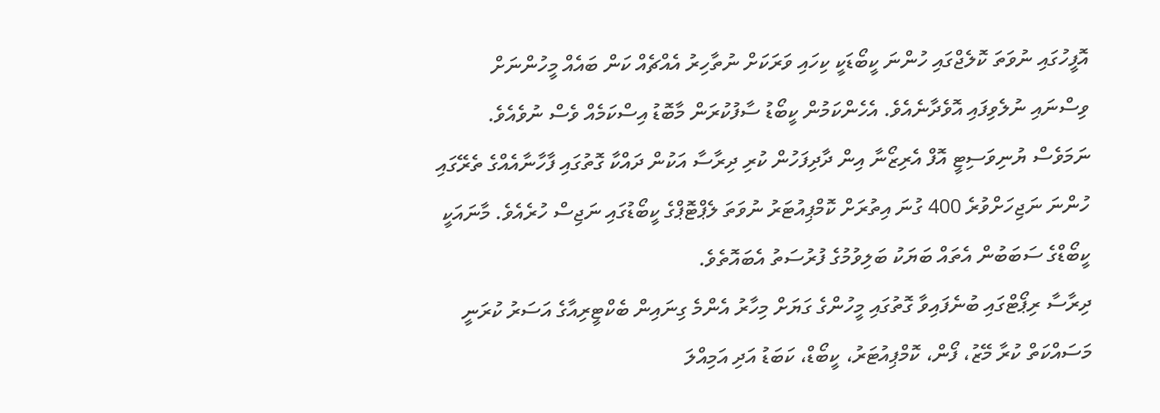އޮފީހުގައި ނުވަތަ ކޮލެޖްގައި ހުންނަ ކީބޯޑަކީ ކިހައި ވަރަކަށް ނުތާހިރު އެއްޗެއް ކަން ބައެއް މީހުންނަށް ވިސްނައި ނުލެވިފައި އޮވެދާނެއެވެ. އެހެންކަމުން ކީބޯޑު ސާފުކުރަން މާބޮޑު އިސްކަމެއް ވެސް ނުވެއެވެ.
ނަމަވެސް ޔުނިވަސިޓީ އޮފް އެރިޒޯނާ އިން ދާދިފަހުން ކުރި ދިރާސާ އަކުން ދައްކާ ގޮތުގައި ފާހާނާއެއްގެ ތެރޭގައި ހުންނަ ނަޖިހަށްވުރެ 400 ގުނަ އިތުރަށް ކޮމްޕިއުޓަރު ނުވަތަ ލެޕްޓޮޕްގެ ކީބޯޑުގައި ނަޖިސް ހުރެއެވެ. މާނައަކީ ކީބޯޑްގެ ސަބަބުން އެތައް ބަޔަކު ބަލިވުމުގެ ފުރުސަތު އެބައޮތެވެ.
ދިރާސާ ރިޕޯޓްގައި ބުނެފައިވާ ގޮތުގައި މީހުންގެ ގަޔަށް މިހާރު އެންމެ ގިނައިން ބެކްޓީރިއާގެ އަސަރު ކުރަނީ މަސައްކަތް ކުރާ މޭޒު، ފޯން، ކޮމްޕިއުޓަރު، ކީބޯޑް، ކަބަޑު އަދި އަމިއްލަ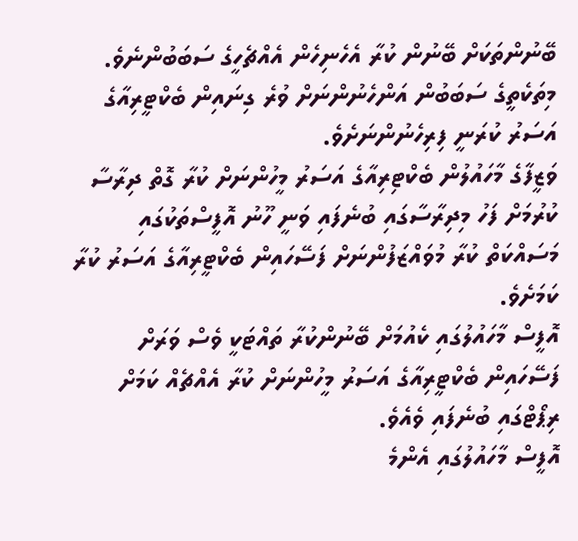ބޭނުންތަކަށް ބޭނުން ކުރާ އެހެނިހެން އެއްޗެހީގެ ސަބަބުންނެވެ. މިތަކެތީގެ ސަބަބުން އަންހެނުންނަށް ވުރެ ގިނައިން ބެކްޓީރިއާގެ އަސަރު ކުރަނީ ފިރިހެނުންނަށެވެ.
ވަޒީފާގެ މާހައުލުން ބެކްޓިރިއާގެ އަސަރު މީހުންނަށް ކުރާ ގޮތް ދިރާސާ ކުރުމަށް ފަހު މިދިރާސާގައި ބުނެފައި ވަނީ ހޫނު އޮފީސްތަކުގައި މަސައްކަތް ކުރާ މުވައްޒަފުންނަށް ފަސޭހައިން ބެކްޓީރިއާގެ އަސަރު ކުރާ ކަމަށެވެ.
އޮފީސް މާހައުލުގައި ކެއުމަށް ބޭނުންކުރާ ތައްޓަކީ ވެސް ވަރަށް ފަސޭހައިން ބެކްޓީރިއާގެ އަސަރު މީހުންނަށް ކުރާ އެއްޗެއް ކަމަށް ރިޕޯޓްގައި ބުނެފައި ވެއެވެ.
އޮފީސް މާހައުލުގައި އެންމެ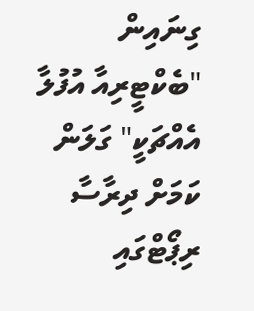ގިނައިން "ބެކްޓީރިއާ އުފުލާ އެއްޗަކީ" ގަލަން ކަމަށް ދިރާސާ ރިޕޯޓްގައި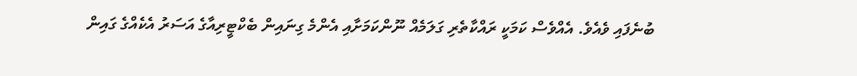ބުނެފައި ވެއެވެ. އެއްވެސް ކަމަކީ ރައްކާތެރި ގަލަމެއް ނޫންކަމަށާއި އެންމެ ގިނައިން ބެކްޓީރިއާގެ އަސަރު އެކެއްގެ ގައިން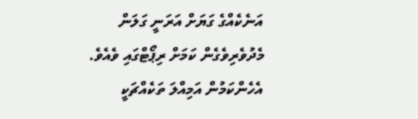އަނެކެއްގެ ގަޔަށް އަރަނީ ގަލަން މެދުވެރިވެގެން ކަމަށް ރިޕޯޓްގައި ވެއެވެ.
އެހެންކަމުން އަމިއްލަ ތަކެއްޗަކީ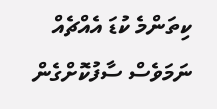ކިތަންމެ ކުޑަ އެއްޗެއް ނަމަވެސް ސާފުކޮށްގެން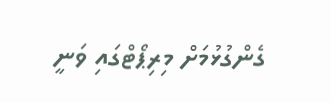ގެންގުޅުމަށް މިރިޕޯޓްގައި ވަނީ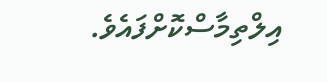އިލްތިމާސްކޮށްފައެވެ.